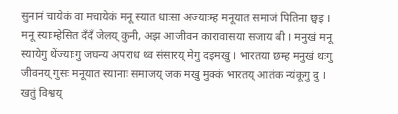सुनानं चायेकं वा मचायेकं मनू स्यात धाःसा अज्याःम्ह मनूयात समाजं पितिना छ्वइ । मनू स्याःम्हेसित दँदँ जेलय् कुनी, अझ आजीवन कारावासया सजाय बी । मनुखं मनू स्यायेगु थेंज्याःगु जघन्य अपराध थ्व संसारय् मेगु दइमखु । भारतया छम्ह मनुखं थःगु जीवनय् गुसः मनूयात स्यानाः समाजय् जक मखु मुक्कं भारतय् आतंक न्यंकूगु दु ।
खतुं विश्वय्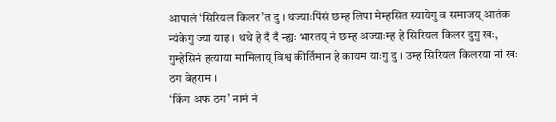आपालं ‘सिरियल किलर’त दु । थज्याःपिंसं छम्ह लिपा मेम्हसित स्यायेगु व समाजय् आतंक न्यंकेगु ज्या याइ । थथे हे दँ दँ न्ह्यः भारतय् नं छम्ह अज्याःम्ह हे सिरियल किलर दुगु खः, गुम्हेसिनं हत्याया मामिलाय् विश्व कीर्तिमान हे कायम याःगु दु । उम्ह सिरियल किलरया नां खः ठग बेहराम ।
‘किंग अफ ठग’ नामं नं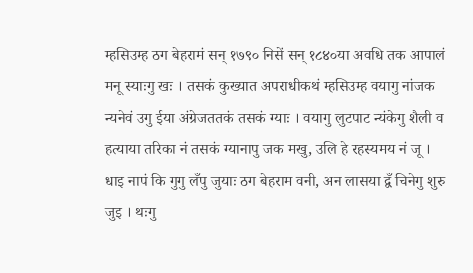म्हसिउम्ह ठग बेहरामं सन् १७९० निसें सन् १८४०या अवधि तक आपालं मनू स्याःगु खः । तसकं कुख्यात अपराधीकथं म्हसिउम्ह वयागु नांजक न्यनेवं उगु ईया अंग्रेजततकं तसकं ग्याः । वयागु लुटपाट न्यंकेगु शैली व हत्याया तरिका नं तसकं ग्यानापु जक मखु, उलि हे रहस्यमय नं जू ।
धाइ नापं कि गुगु लँपु जुयाः ठग बेहराम वनी, अन लासया द्वँ चिनेगु शुरु जुइ । थःगु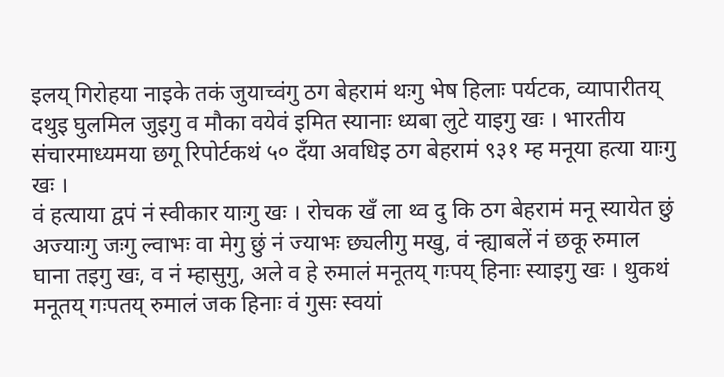इलय् गिरोहया नाइके तकं जुयाच्वंगु ठग बेहरामं थःगु भेष हिलाः पर्यटक, व्यापारीतय् दथुइ घुलमिल जुइगु व मौका वयेवं इमित स्यानाः ध्यबा लुटे याइगु खः । भारतीय संचारमाध्यमया छगू रिपोर्टकथं ५० दँया अवधिइ ठग बेहरामं ९३१ म्ह मनूया हत्या याःगु खः ।
वं हत्याया द्वपं नं स्वीकार याःगु खः । रोचक खँ ला थ्व दु कि ठग बेहरामं मनू स्यायेत छुं अज्याःगु जःगु ल्वाभः वा मेगु छुं नं ज्याभः छ्यलीगु मखु, वं न्ह्याबलें नं छकू रुमाल घाना तइगु खः, व नं म्हासुगु, अले व हे रुमालं मनूतय् गःपय् हिनाः स्याइगु खः । थुकथं मनूतय् गःपतय् रुमालं जक हिनाः वं गुसः स्वयां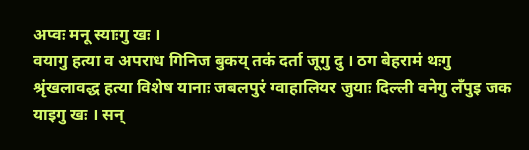अप्वः मनू स्याःगु खः ।
वयागु हत्या व अपराध गिनिज बुकय् तकं दर्ता जूगु दु । ठग बेहरामं थःगु श्रृंखलावद्ध हत्या विशेष यानाः जबलपुरं ग्वाहालियर जुयाः दिल्ली वनेगु लँपुइ जक याइगु खः । सन्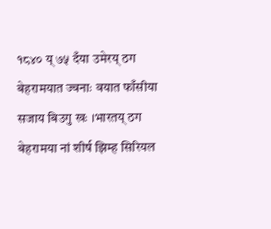१८४० य् ७५ दँया उमेरय् ठग बेहरामयात ज्वनाः वयात फाँसीया सजाय बिउगु खः ।भारतय् ठग बेहरामया नां शीर्ष झिम्ह सिरियल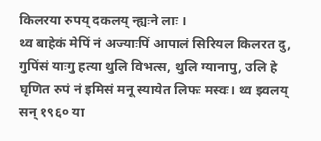किलरया रुपय् दकलय् न्ह्यःने लाः ।
थ्व बाहेकं मेपिं नं अज्याःपिं आपालं सिरियल किलरत दु, गुपिंसं याःगु हत्या थुलि विभत्स, थुलि ग्यानापु, उलि हे घृणित रुपं नं इमिसं मनू स्यायेत लिफः मस्वः। थ्व झ्वलय् सन् १९६० या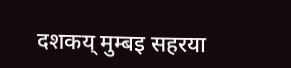दशकय् मुम्बइ सहरया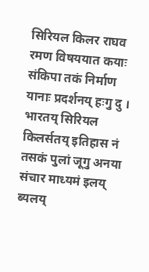सिरियल किलर राघव रमण विषययात कयाः संकिपा तकं निर्माण यानाः प्रदर्शनय् हःगु दु । भारतय् सिरियल किलर्सतय् इतिहास नं तसकं पुलां जूगु अनया संचार माध्यमं इलय् ब्यलय्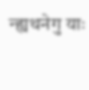न्ह्यथनेगु याः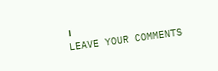।
LEAVE YOUR COMMENTS